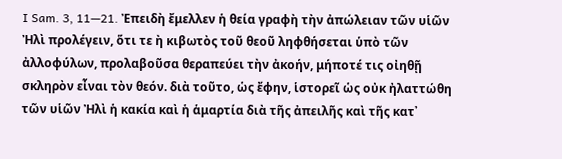I Sam. 3, 11—21. Ἐπειδὴ ἔμελλεν ἡ θεία γραφὴ τὴν ἀπώλειαν τῶν υἱῶν Ἠλὶ προλέγειν, ὅτι τε ὴ κιβωτὸς τοῦ θεοῦ ληφθήσεται ὑπὸ τῶν ἀλλοφύλων, προλαβοῦσα θεραπεύει τὴν ἀκοήν, μήποτέ τις οἰηθῇ σκληρὸν εἶναι τὸν θεόν. διὰ τοῦτο, ὡς ἔφην, ἱστορεῖ ὡς οὐκ ἠλαττώθη τῶν υἱῶν Ἠλὶ ἡ κακία καὶ ἡ ἁμαρτία διὰ τῆς ἀπειλῆς καὶ τῆς κατ᾿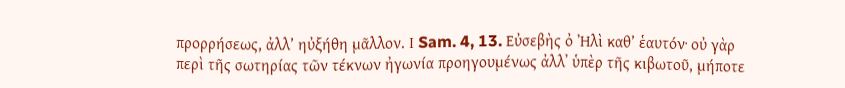προρρήσεως, ἀλλ’ ηὐξήθη μᾶλλον. Ι Sam. 4, 13. Εὐσεβὴς ὀ Ἠλὶ καθ’ ἑαυτόν· οὐ γὰρ περὶ τῆς σωτηρίας τῶν τέκνων ἠγωνία προηγουμένως ἀλλ᾿ ὑπὲρ τῆς κιβωτοῦ, μήποτε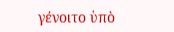γένοιτο ὑπὸ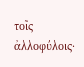τοῖς ἀλλοφύλοις·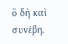ὂ δὴ καὶ συνέβη.